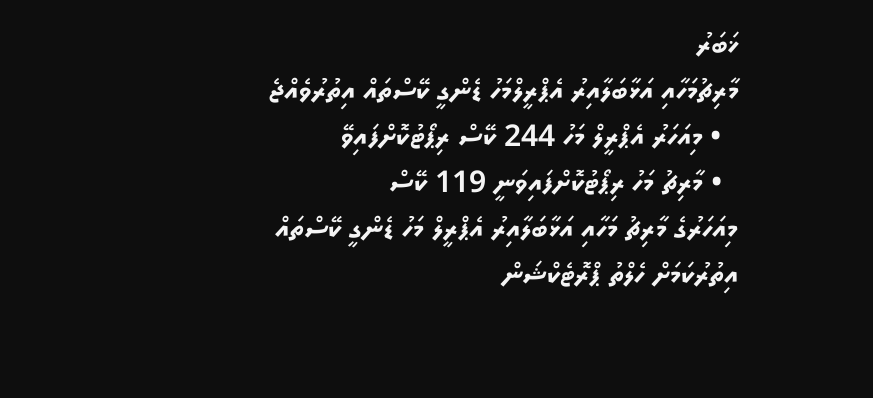ޚަބަރު
މާރިޗުމަހާއި އަޅާބަލާއިރު އެޕްރީލްމަހު ޑެންގީ ކޭސްތައް އިތުރުވެއްޖެ
  • މިއަހަރު އެޕްރީލް މަހު 244 ކޭސް ރިޕޯޓުކޮށްފައިވޭ
  • މާރިޗު މަހު ރިޕޯޓުކޮށްފައިވަނީ 119 ކޭސް
މިއަހަރުގެ މާރިޗު މަހާއި އަޅާބަލާއިރު އެޕްރީލް މަހު ޑެންގީ ކޭސްތައް އިތުރުކަމަށް ހެލްތު ޕްރޮޓެކްޝަން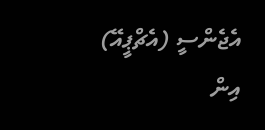އެޖެންސީ (އެޗްޕީއޭ) އިން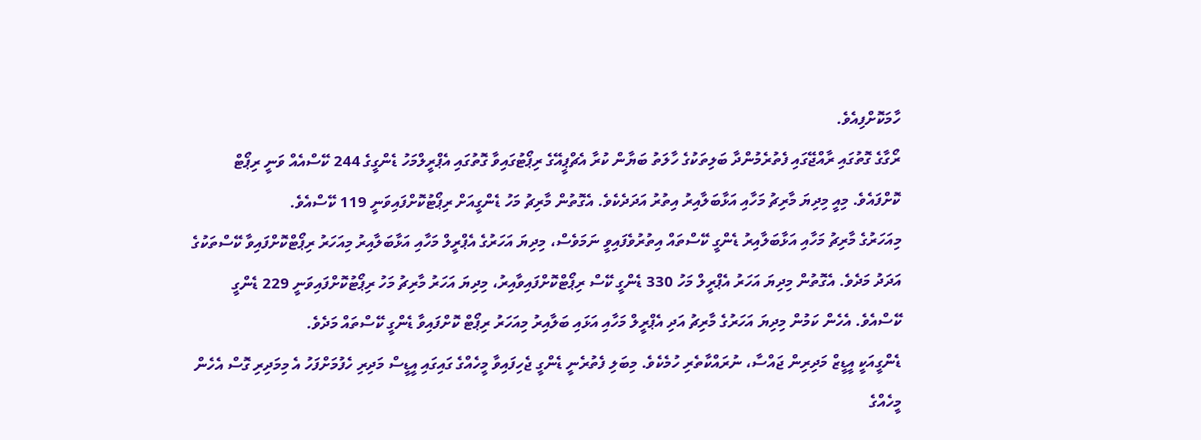ހާމަކޮށްފިއެވެ.
ރޯގާގެ ގޮތުގައި ރާއްޖޭގައި ފެތުރެމުންދާ ބަލިތަކުގެ ހާލަތު ބަޔާން ކުރާ އެޗްޕީއޭގެ ރިޕޯޓުގައިވާ ގޮތުގައި އެޕްރީލްމަހު ޑެންގީގެ 244 ކޭސްއެއް ވަނީ ރިޕޯޓް ކޮށްފައެވެ. މިއީ މިދިޔަ މާރިޗު މަހާއި އަޅާބަލާއިރު އިތުރު އަދަދެކެވެ. އެގޮތުން މާރިޗު މަހު ޑެންގީއަށް ރިޕޯޓުކޮށްފައިވަނީ 119 ކޭސްއެވެ.
މިއަހަރުގެ މާރިޗު މަހާއި އަޅާބަލާއިރު ޑެންގީ ކޭސްތައް އިތުރުވެފައިވީ ނަމަވެސް، މިދިޔަ އަހަރުގެ އެޕްރީލް މަހާއި އަޅާބަލާއިރު މިއަހަރު ރިޕޯޓްކޮށްފައިވާ ކޭސްތަކުގެ އަދަދު މަދެވެ. އެގޮތުން މިދިޔަ އަހަރު އެޕްރީލް މަހު 330 ޑެންގީ ކޭސް ރިޕޯޓްކޮށްފައިވާއިރު، މިދިޔަ އަހަރު މާރިޗު މަހު ރިޕޯޓުކޮށްފައިވަނީ 229 ޑެންގީ ކޭސްއެވެ. އެހެން ކަމުން މިދިޔަ އަހަރުގެ މާރިޗު އަދި އެޕްރީލް މަހާއި އަޅައި ބަލާއިރު މިއަހަރު ރިޕޯޓް ކޮށްފައިވާ ޑެންގީ ކޭސްތައް މަދެވެ.
ޑެންގީއަކީ އީޑީޒް މަދިރިން ޖައްސާ، ނުރައްކާތެރި ހުމެކެވެ. މިބަލި ފެތުރެނީ ޑެންގީ ޖެހިފައިވާ މީހެއްގެ ގައިގައި އީޑީސް މަދިރި ހެފުމަށްފަހު އެ މިމަދިރި ގޮސް އެހެން މީހެއްގެ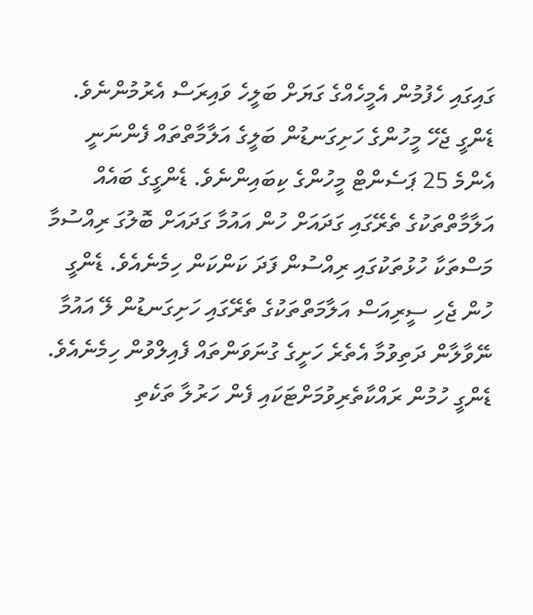ގައިގައި ހެފުމުން އެމީހެއްގެ ގަޔަށް ބަލީހެ ވައިރަސް އެރުމުންނެވެ.
ޑެންގީ ޖެހޭ މީހުންގެ ހަށިގަނޑުން ބަލީގެ އަލާމާތްތައް ފެންނަނީ އެންމެ 25 ޕަސެންޓް މީހުންގެ ކިބައިންނެވެ. ޑެންގީގެ ބައެއް އަލާމާތްތަކުގެ ތެރޭގައި ގަދައަށް ހުން އައުމާ ގަދައަށް ބޮލުގަ ރިއްސުމާ މަސްތަކާ ހުޅުތަކުގައި ރިއްސުން ފަދަ ކަންކަން ހިމެނެއެވެ. ޑެންގީ ހުން ޖެހި ސީރިއަސް އަލާމަތްތަކުގެ ތެރޭގައި ހަށިގަނޑުން ލޭ އައުމާ ނޭވާލާން ދަތިވުމާ އެތެރެ ހަށީގެ ގުނަވަންތައް ފެއިލްވުން ހިމެނެއެވެ.
ޑެންގީ ހުމުން ރައްކާތެރިވުމަށްޓަކައި ފެން ހަރުލާ ތަކެތި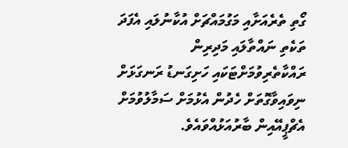ގޯތި ތެރެއަށާއި މަގުމައްޗަށް އުކާނުލައި އެފަދަ ތަކެތި ނައްތާލައި މަދިރިން ރައްކާތެރިވުމަށްޓަކައި ހަށިގަނޑު ރަނގަޅަށް ނިވައިވާގޮތަށް ހެދުން އެޅުމަށް ސަމާލުވުމަށް އެޗްޕީއޭއިން ބާރުއަޅުއްވައެވެ.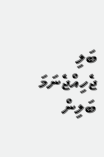ބަލި ޖެހިއްޖެނަމަ ބަލިން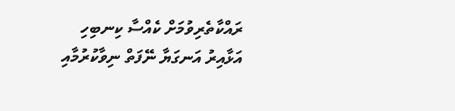ރައްކާތެރިވުމަށް ކެއްސާ ކިނބިހި އަޅާއިރު އަނގަޔާ ނޭފަތް ނިވާކުރުމާއި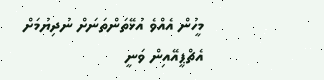މީހުން އެއްވެ އުޅޭތަންތަނަށް ނުދިޔުމަށް އެޗްޕީއޭއިން ވަނީ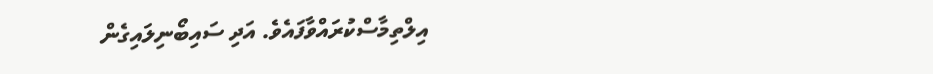އިލްތިމާސްކުރައްވާފައެވެ. އަދި ސައިބޯނިލައިގެން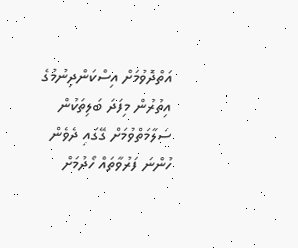އަތްދޮވުމަށް އިސްކަންދިނުމުގެ އިތުރުން މިފަދަ ބަލިތަކުން ސަލާމަތްވުމަށް ގޭގައި ދެވެން ހުންނަ ފަރުވާތައް ހޯދުމަށް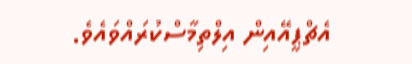އެޗްޕީއޭއިން އިލްތިމާސްކުރައްވައެވެ.